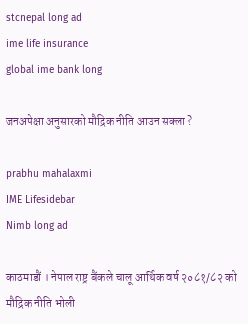stcnepal long ad
ime life insurance
global ime bank long

जनअपेक्षा अनुसारको मौद्रिक नीति आउन सक्ला ?

prabhu mahalaxmi
IME Lifesidebar
Nimb long ad

काठमाडौं । नेपाल राष्ट्र बैंकले चालू आर्थिक वर्ष २०८१/८२ को मौद्रिक नीति भोली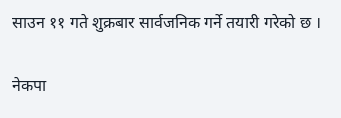साउन ११ गते शुक्रबार सार्वजनिक गर्ने तयारी गरेको छ ।

नेकपा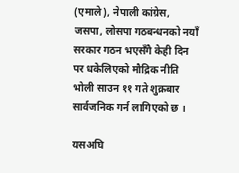(एमाले), नेपाली कांग्रेस, जसपा, लोसपा गठबन्धनको नयाँ सरकार गठन भएसँगै केही दिन पर धकेलिएको मौद्रिक नीति भोली साउन ११ गते शुक्रबार सार्वजनिक गर्न लागिएको छ ।

यसअघि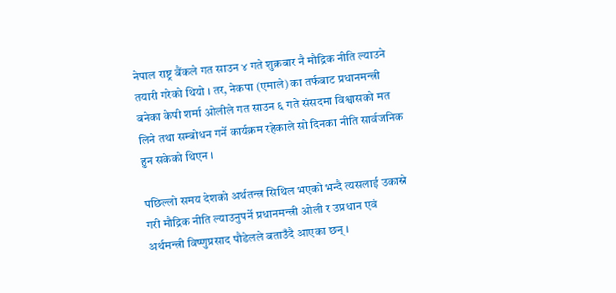नेपाल राष्ट्र बैंकले गत साउन ४ गते शुक्रबार नै मौद्रिक नीति ल्याउने तयारी गरेको थियो । तर, नेकपा (एमाले) का तर्फबाट प्रधानमन्त्री बनेका केपी शर्मा ओलीले गत साउन ६ गते संसदमा विश्वासको मत लिने तथा सम्बोधन गर्ने कार्यक्रम रहेकाले सो दिनका नीति सार्वजनिक हुन सकेको थिएन ।

पछिल्लो समय देशको अर्थतन्त्र सिथिल भएको भन्दै त्यसलाई उकास्ने गरी मौद्रिक नीति ल्याउनुपर्ने प्रधानमन्त्री ओली र उप्रधान एवं अर्थमन्त्री विष्णुप्रसाद पौडेलले बताउँदै आएका छन् ।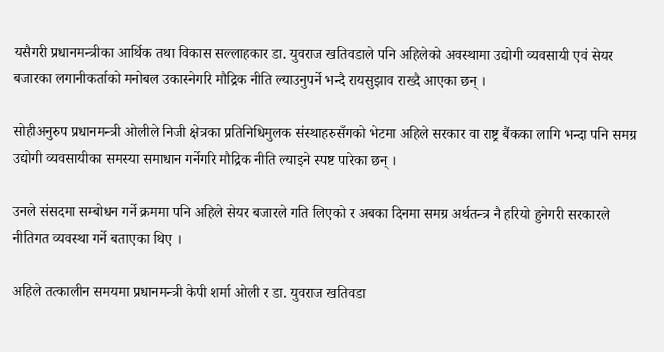यसैगरी प्रधानमन्त्रीका आर्थिक तथा विकास सल्लाहकार डा. युवराज खतिवडाले पनि अहिलेको अवस्थामा उद्योगी व्यवसायी एवं सेयर बजारका लगानीकर्ताको मनोबल उकास्नेगरि मौद्रिक नीति ल्याउनुपर्ने भन्दै रायसुझाव राख्दै आएका छन् ।

सोहीअनुरुप प्रधानमन्त्री ओलीले निजी क्षेत्रका प्रतिनिधिमुलक संस्थाहरुसँगको भेटमा अहिले सरकार वा राष्ट्र बैंकका लागि भन्दा पनि समग्र उद्योगी व्यवसायीका समस्या समाधान गर्नेगरि मौद्रिक नीति ल्याइने स्पष्ट पारेका छन् ।

उनले संसदमा सम्बोधन गर्ने क्रममा पनि अहिले सेयर बजारले गति लिएको र अबका दिनमा समग्र अर्थतन्त्र नै हरियो हुनेगरी सरकारले नीतिगत व्यवस्था गर्ने बताएका थिए ।

अहिले तत्कालीन समयमा प्रधानमन्त्री केपी शर्मा ओली र डा. युवराज खतिवडा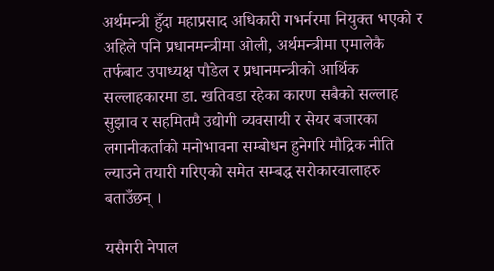अर्थमन्त्री हुँदा महाप्रसाद अधिकारी गभर्नरमा नियुक्त भएको र अहिले पनि प्रधानमन्त्रीमा ओली, अर्थमन्त्रीमा एमालेकै तर्फबाट उपाध्यक्ष पौडेल र प्रधानमन्त्रीको आर्थिक सल्लाहकारमा डा. खतिवडा रहेका कारण सबैको सल्लाह सुझाव र सहमितमै उद्योगी व्यवसायी र सेयर बजारका लगानीकर्ताको मनोभावना सम्बोधन हुनेगरि मौद्रिक नीति ल्याउने तयारी गरिएको समेत सम्बद्ध सरोकारवालाहरु बताउँछन् ।

यसैगरी नेपाल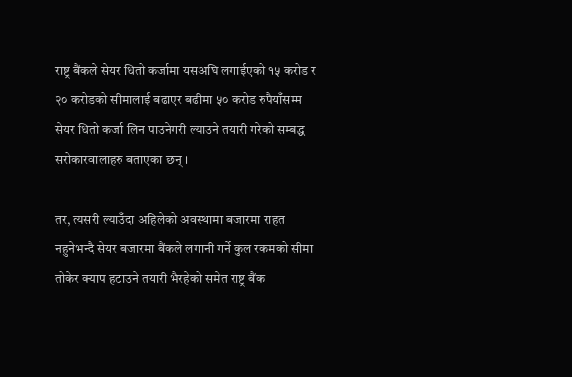राष्ट्र बैंकले सेयर धितो कर्जामा यसअघि लगाईएको १५ करोड र २० करोडको सीमालाई बढाएर बढीमा ५० करोड रुपैयाँसम्म सेयर धितो कर्जा लिन पाउनेगरी ल्याउने तयारी गरेको सम्बद्ध  सरोकारवालाहरु बताएका छन् ।

तर, त्यसरी ल्याउँदा अहिलेको अवस्थामा बजारमा राहत नहुनेभन्दै सेयर बजारमा बैंकले लगानी गर्ने कुल रकमको सीमा तोकेर क्याप हटाउने तयारी भैरहेको समेत राष्ट्र बैंक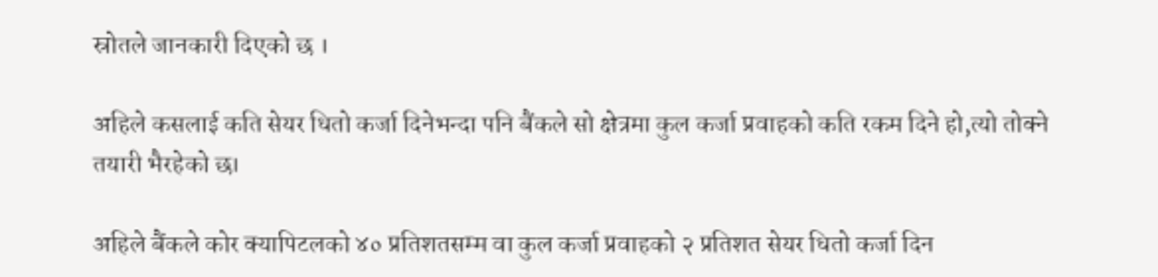स्रोतले जानकारी दिएको छ ।

अहिले कसलाई कति सेयर धितो कर्जा दिनेभन्दा पनि बैंकले सो क्षेत्रमा कुल कर्जा प्रवाहको कति रकम दिने हो,त्यो तोक्ने तयारी भैरहेको छ।

अहिले बैंकले कोर क्यापिटलको ४० प्रतिशतसम्म वा कुल कर्जा प्रवाहको २ प्रतिशत सेयर धितो कर्जा दिन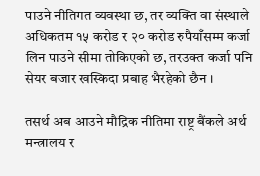पाउने नीतिगत व्यवस्था छ, तर व्यक्ति वा संस्थाले अधिकतम १५ करोड र २० करोड रुपैयाँसम्म कर्जा लिन पाउने सीमा तोकिएको छ, तरउक्त कर्जा पनि सेयर बजार खस्किदा प्रबाह भैरहेको छैन ।

तसर्थ अब आउने मौद्रिक नीतिमा राष्ट्र बैंकले अर्थ मन्त्रालय र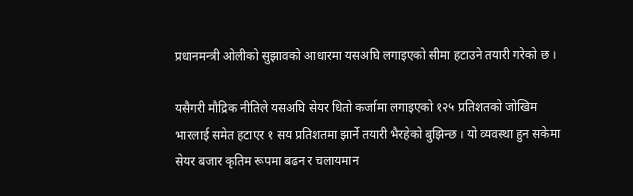प्रधानमन्त्री ओलीको सुझावको आधारमा यसअघि लगाइएको सीमा हटाउने तयारी गरेको छ ।

यसैगरी मौद्रिक नीतिले यसअघि सेयर धितो कर्जामा लगाइएको १२५ प्रतिशतको जोखिम भारलाई समेत हटाएर १ सय प्रतिशतमा झार्ने तयारी भैरहेको बुझिन्छ । यो व्यवस्था हुन सकेमा सेयर बजार कृतिम रूपमा बढन र चलायमान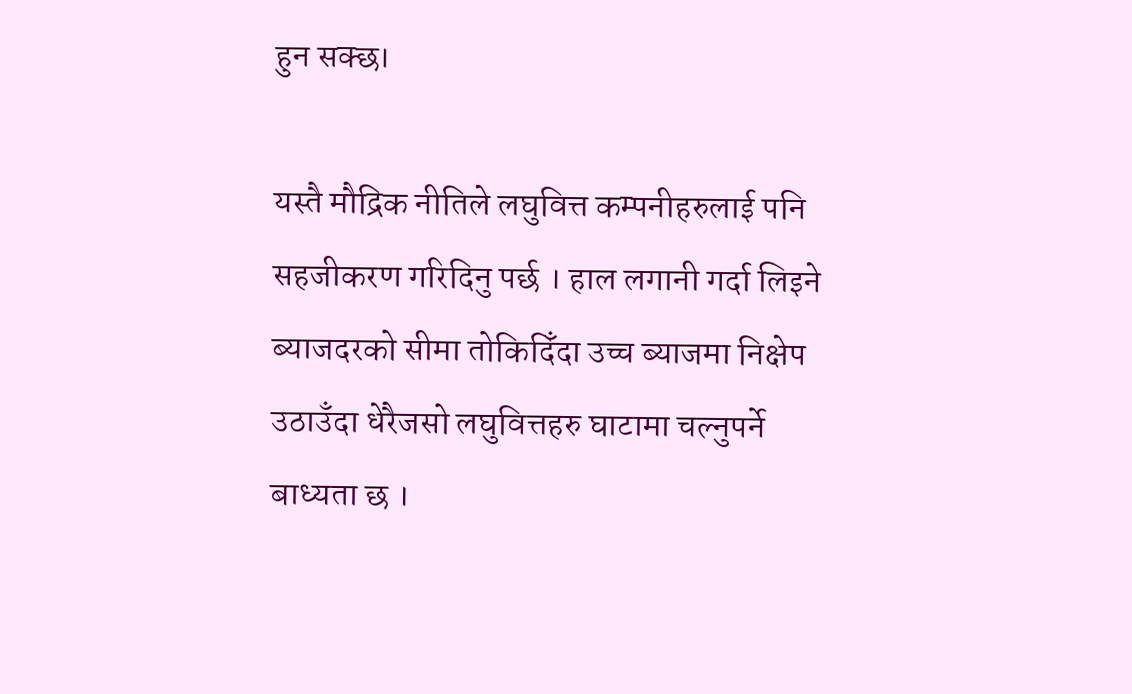हुन सक्छ।

यस्तै मौद्रिक नीतिले लघुवित्त कम्पनीहरुलाई पनि सहजीकरण गरिदिनु पर्छ । हाल लगानी गर्दा लिइने ब्याजदरको सीमा तोकिदिँदा उच्च ब्याजमा निक्षेप उठाउँदा धेरैजसो लघुवित्तहरु घाटामा चल्नुपर्ने बाध्यता छ ।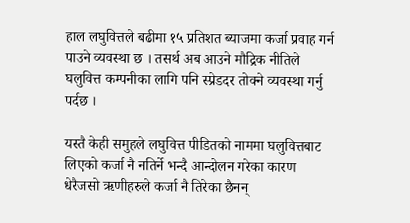हाल लघुवित्तले बढीमा १५ प्रतिशत ब्याजमा कर्जा प्रवाह गर्न पाउने व्यवस्था छ । तसर्थ अब आउने मौद्रिक नीतिले घलुवित्त कम्पनीका लागि पनि स्प्रेडदर तोक्ने व्यवस्था गर्नु पर्दछ ।

यस्तै केही समुहले लघुवित्त पीडितको नाममा घलुवित्तबाट लिएको कर्जा नै नतिर्ने भन्दै आन्दोलन गरेका कारण धेरैजसो ऋणीहरुले कर्जा नै तिरेका छैनन्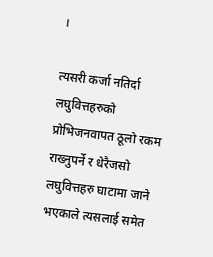।

त्यसरी कर्जा नतिर्दा लघुवित्तहरुको प्रोभिजनवापत ठूलो रकम राख्नुपर्ने र धेरैजसो लघुवित्तहरु घाटामा जाने भएकाले त्यसलाई समेत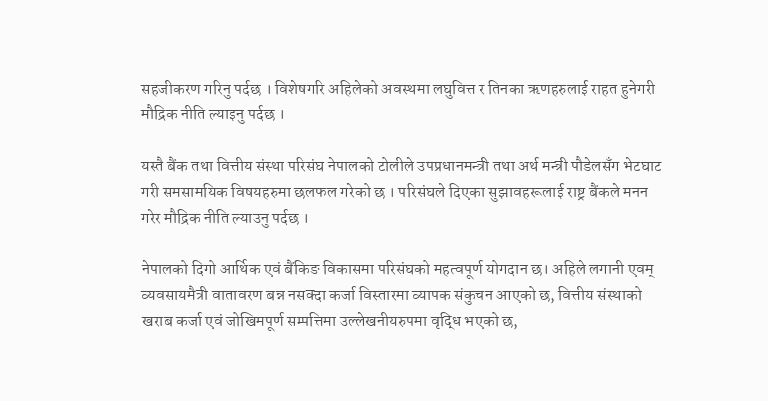सहजीकरण गरिनु पर्दछ । विशेषगरि अहिलेको अवस्थमा लघुवित्त र तिनका ऋणहरुलाई राहत हुनेगरी मौद्रिक नीति ल्याइनु पर्दछ ।

यस्तै बैंक तथा वित्तीय संस्था परिसंघ नेपालको टोलीले उपप्रधानमन्त्री तथा अर्थ मन्त्री पौडेलसँग भेटघाट गरी समसामयिक विषयहरुमा छलफल गरेको छ । परिसंघले दिएका सुझावहरूलाई राष्ट्र बैंकले मनन गरेर मौद्रिक नीति ल्याउनु पर्दछ ।

नेपालको दिगो आर्थिक एवं बैंकिङ विकासमा परिसंघको महत्वपूर्ण योगदान छ। अहिले लगानी एवम् व्यवसायमैत्री वातावरण बन्न नसक्दा कर्जा विस्तारमा व्यापक संकुचन आएको छ, वित्तीय संस्थाको खराब कर्जा एवं जोखिमपूर्ण सम्पत्तिमा उल्लेखनीयरुपमा वृद्धि भएको छ,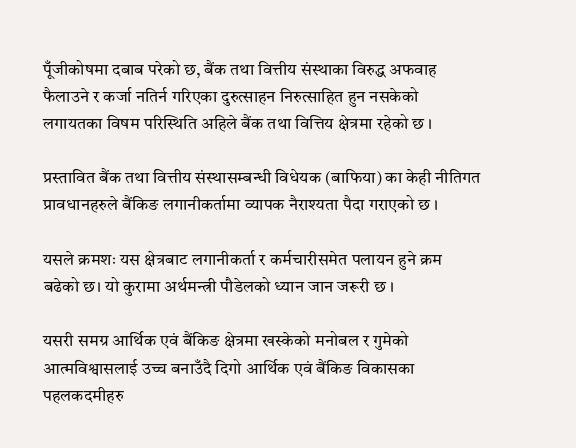पूँजीकोषमा दबाब परेको छ, बैंक तथा वित्तीय संस्थाका विरुद्ध अफवाह फैलाउने र कर्जा नतिर्न गरिएका दुरुत्साहन निरुत्साहित हुन नसकेको लगायतका विषम परिस्थिति अहिले बैंक तथा वित्तिय क्षेत्रमा रहेको छ ।

प्रस्तावित बैंक तथा वित्तीय संस्थासम्बन्धी विधेयक (बाफिया) का केही नीतिगत प्रावधानहरुले बैंकिङ लगानीकर्तामा व्यापक नैराश्यता पैदा गराएको छ ।

यसले क्रमशः यस क्षेत्रबाट लगानीकर्ता र कर्मचारीसमेत पलायन हुने क्रम बढेको छ। यो कुरामा अर्थमन्त्री पौडेलको ध्यान जान जरूरी छ ।

यसरी समग्र आर्थिक एवं बैंकिङ क्षेत्रमा खस्केको मनोबल र गुमेको आत्मविश्वासलाई उच्च बनाउँदै दिगो आर्थिक एवं बैंकिङ विकासका पहलकदमीहरु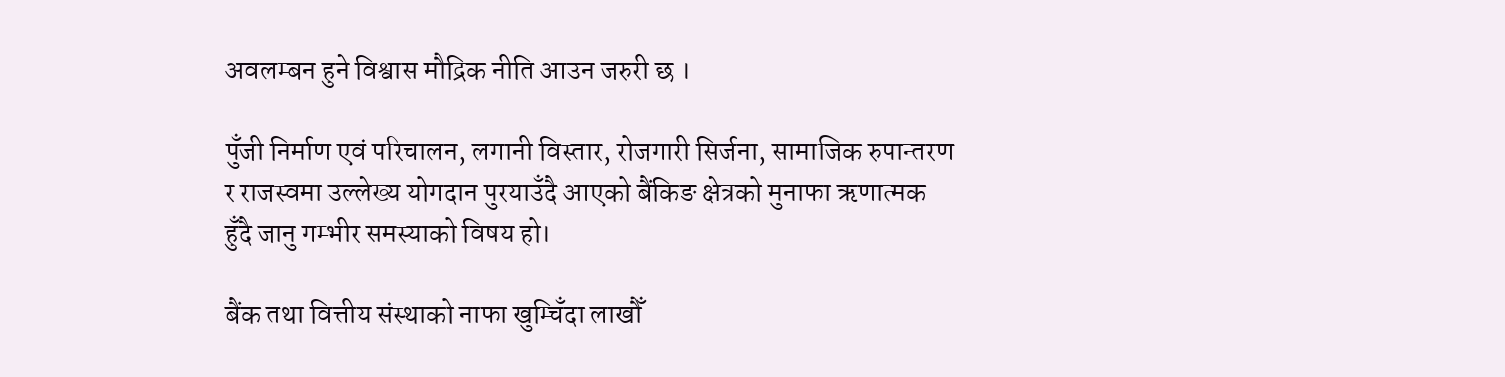अवलम्बन हुने विश्वास मौद्रिक नीति आउन जरुरी छ ।

पुँजी निर्माण एवं परिचालन, लगानी विस्तार, रोजगारी सिर्जना, सामाजिक रुपान्तरण र राजस्वमा उल्लेख्य योगदान पुरयाउँदै आएको बैंकिङ क्षेत्रको मुनाफा ऋणात्मक हुँदै जानु गम्भीर समस्याको विषय हो।

बैंक तथा वित्तीय संस्थाको नाफा खुम्चिँदा लाखौँ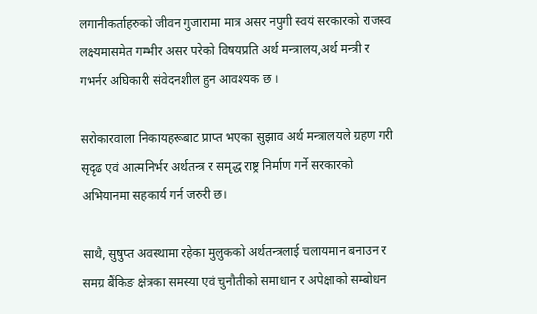लगानीकर्ताहरुको जीवन गुजारामा मात्र असर नपुगी स्वयं सरकारको राजस्व लक्ष्यमासमेत गम्भीर असर परेको विषयप्रति अर्थ मन्त्रालय,अर्थ मन्त्री र गभर्नर अघिकारी संवेदनशील हुन आवश्यक छ ।

सरोकारवाला निकायहरूबाट प्राप्त भएका सुझाव अर्थ मन्त्रालयले ग्रहण गरी सृदृढ एवं आत्मनिर्भर अर्थतन्त्र र समृद्ध राष्ट्र निर्माण गर्ने सरकारको अभियानमा सहकार्य गर्न जरुरी छ।

साथै, सुषुप्त अवस्थामा रहेका मुलुकको अर्थतन्त्रलाई चलायमान बनाउन र समग्र बैंकिङ क्षेत्रका समस्या एवं चुनौतीको समाधान र अपेक्षाको सम्बोधन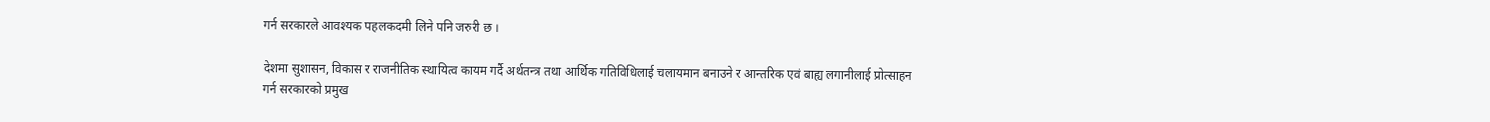गर्न सरकारले आवश्यक पहलकदमी लिने पनि जरुरी छ ।

देशमा सुशासन, विकास र राजनीतिक स्थायित्व कायम गर्दै अर्थतन्त्र तथा आर्थिक गतिविधिलाई चलायमान बनाउने र आन्तरिक एवं बाह्य लगानीलाई प्रोत्साहन गर्न सरकारको प्रमुख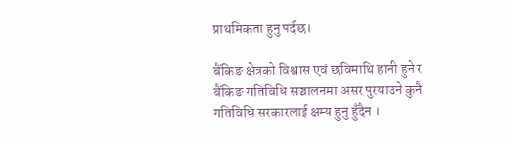प्राथमिकता हुनु पर्दछ।

बैंकिङ क्षेत्रको विश्वास एवं छविमाथि हानी हुने र बैंकिङ गतिविधि सञ्चालनमा असर पुरयाउने कुनै गतिविधि सरकारलाई क्षम्य हुनु हुँदैन ।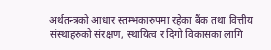अर्थतन्त्रको आधार स्तम्भकारुपमा रहेका बैंक तथा वित्तीय संस्थाहरुको संरक्षण, स्थायित्व र दिगो विकासका लागि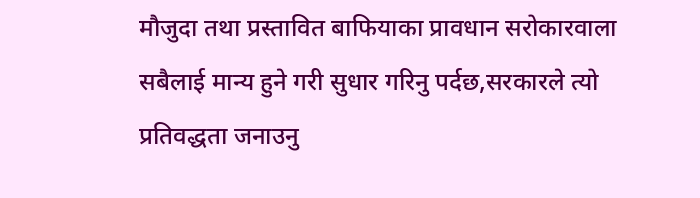मौजुदा तथा प्रस्तावित बाफियाका प्रावधान सरोकारवाला सबैलाई मान्य हुने गरी सुधार गरिनु पर्दछ,सरकारले त्यो प्रतिवद्धता जनाउनु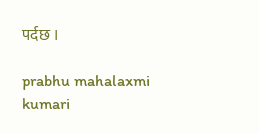पर्दछ ।

prabhu mahalaxmi
kumari